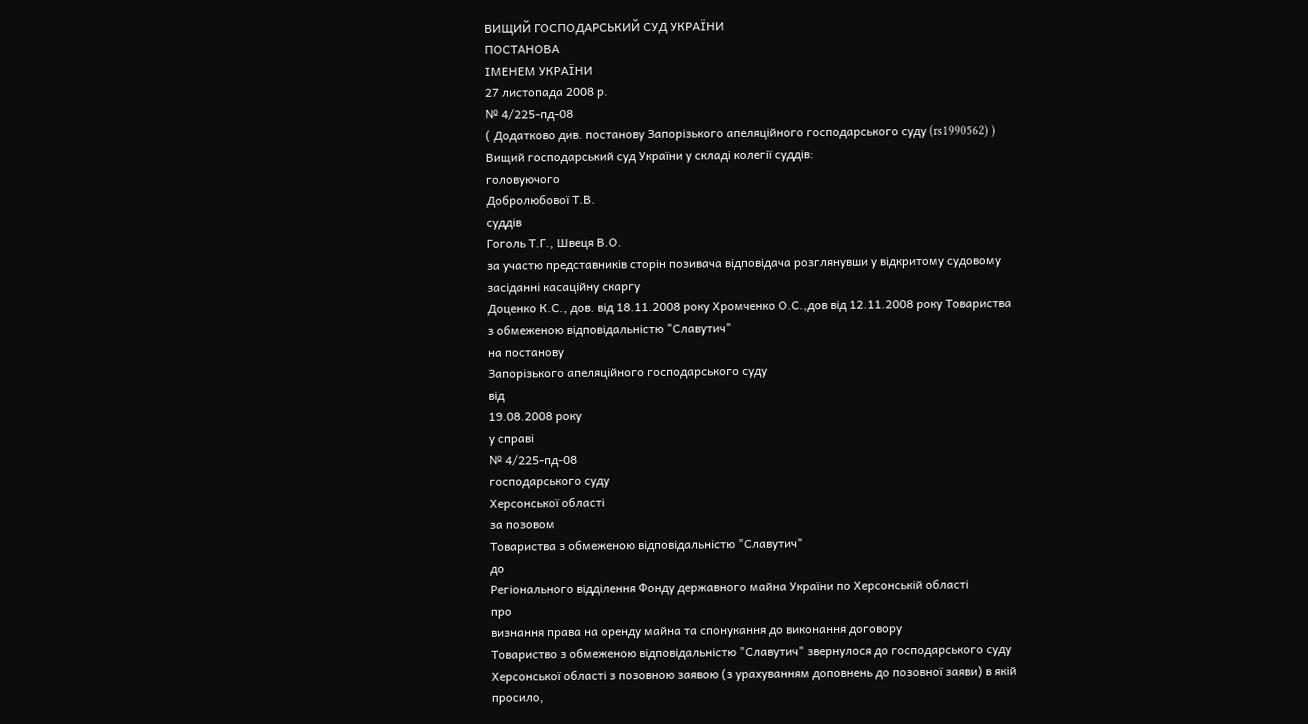ВИЩИЙ ГОСПОДАРСЬКИЙ СУД УКРАЇНИ
ПОСТАНОВА
ІМЕНЕМ УКРАЇНИ
27 листопада 2008 р.
№ 4/225-пд-08
( Додатково див. постанову Запорізького апеляційного господарського суду (rs1990562) )
Вищий господарський суд України у складі колегії суддів:
головуючого
Добролюбової Т.В.
суддів
Гоголь Т.Г., Швеця В.О.
за участю представників сторін позивача відповідача розглянувши у відкритому судовому засіданні касаційну скаргу
Доценко К.С., дов. від 18.11.2008 року Хромченко О.С.,дов від 12.11.2008 року Товариства з обмеженою відповідальністю "Славутич"
на постанову
Запорізького апеляційного господарського суду
від
19.08.2008 року
у справі
№ 4/225-пд-08
господарського суду
Херсонської області
за позовом
Товариства з обмеженою відповідальністю "Славутич"
до
Регіонального відділення Фонду державного майна України по Херсонській області
про
визнання права на оренду майна та спонукання до виконання договору
Товариство з обмеженою відповідальністю "Славутич" звернулося до господарського суду Херсонської області з позовною заявою (з урахуванням доповнень до позовної заяви) в якій просило,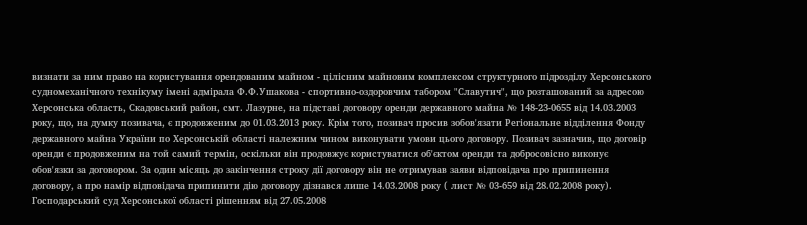визнати за ним право на користування орендованим майном - цілісним майновим комплексом структурного підрозділу Херсонського судномеханічного технікуму імені адмірала Ф.Ф.Ушакова - спортивно-оздоровчим табором "Славутич", що розташований за адресою Херсонська область, Скадовський район, смт. Лазурне, на підставі договору оренди державного майна № 148-23-0655 від 14.03.2003 року, що, на думку позивача, є продовженим до 01.03.2013 року. Крім того, позивач просив зобов'язати Регіональне відділення Фонду державного майна України по Херсонській області належним чином виконувати умови цього договору. Позивач зазначив, що договір оренди є продовженим на той самий термін, оскільки він продовжує користуватися об'єктом оренди та добросовісно виконує обов'язки за договором. За один місяць до закінчення строку дії договору він не отримував заяви відповідача про припинення договору, а про намір відповідача припинити дію договору дізнався лише 14.03.2008 року ( лист № 03-659 від 28.02.2008 року).
Господарський суд Херсонської області рішенням від 27.05.2008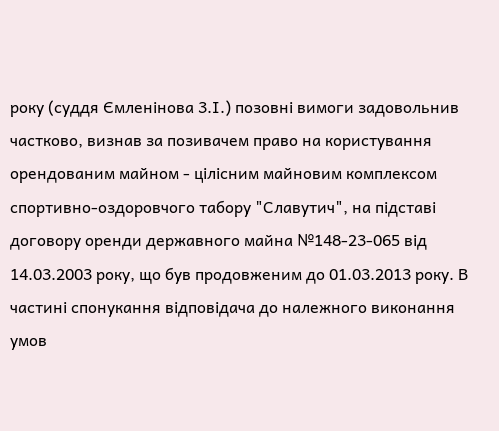року (суддя Ємленінова 3.І.) позовні вимоги задовольнив частково, визнав за позивачем право на користування орендованим майном - цілісним майновим комплексом спортивно-оздоровчого табору "Славутич", на підставі договору оренди державного майна №148-23-065 від 14.03.2003 року, що був продовженим до 01.03.2013 року. В частині спонукання відповідача до належного виконання умов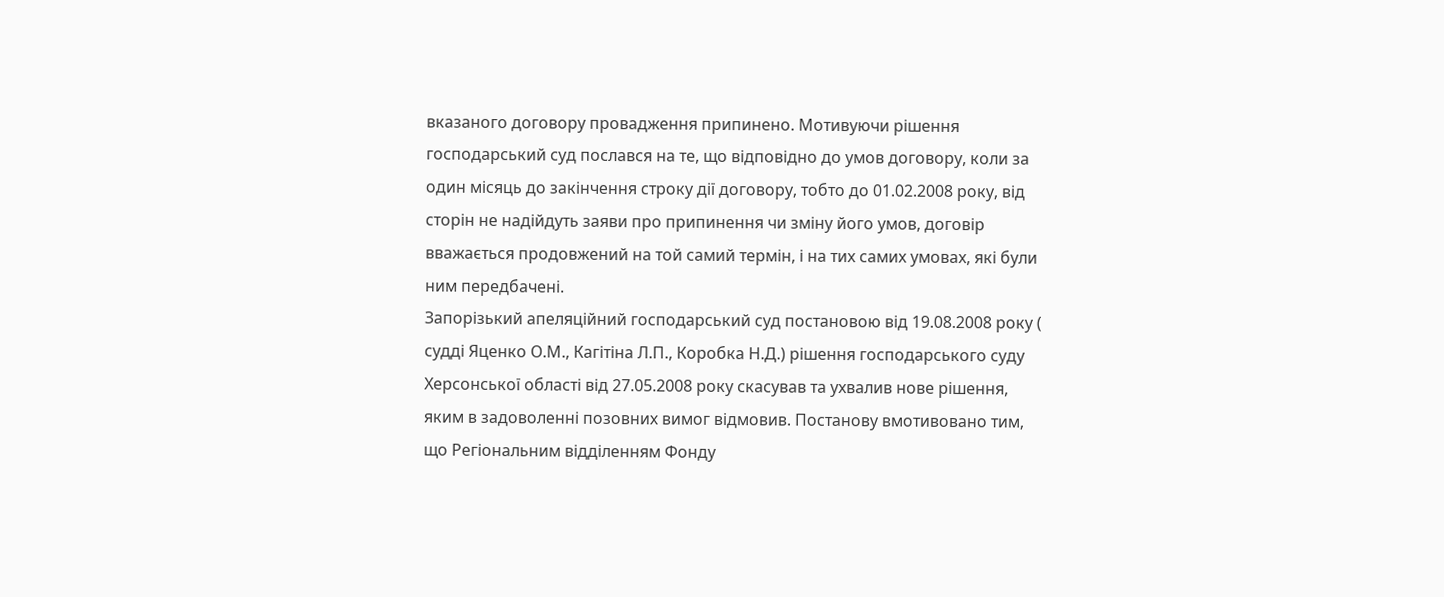вказаного договору провадження припинено. Мотивуючи рішення господарський суд послався на те, що відповідно до умов договору, коли за один місяць до закінчення строку дії договору, тобто до 01.02.2008 року, від сторін не надійдуть заяви про припинення чи зміну його умов, договір вважається продовжений на той самий термін, і на тих самих умовах, які були ним передбачені.
Запорізький апеляційний господарський суд постановою від 19.08.2008 року ( судді Яценко О.М., Кагітіна Л.П., Коробка Н.Д.) рішення господарського суду Херсонської області від 27.05.2008 року скасував та ухвалив нове рішення, яким в задоволенні позовних вимог відмовив. Постанову вмотивовано тим, що Регіональним відділенням Фонду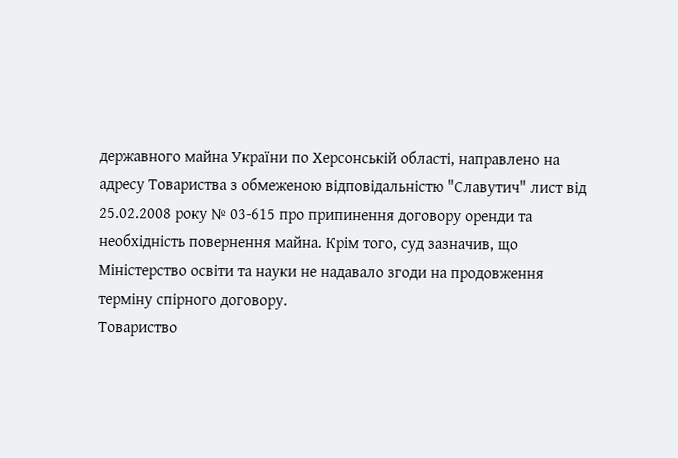державного майна України по Херсонській області, направлено на адресу Товариства з обмеженою відповідальністю "Славутич" лист від 25.02.2008 року № 03-615 про припинення договору оренди та необхідність повернення майна. Крім того, суд зазначив, що Міністерство освіти та науки не надавало згоди на продовження терміну спірного договору.
Товариство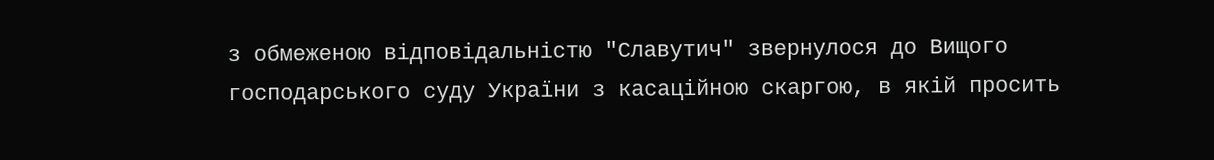з обмеженою відповідальністю "Славутич" звернулося до Вищого господарського суду України з касаційною скаргою, в якій просить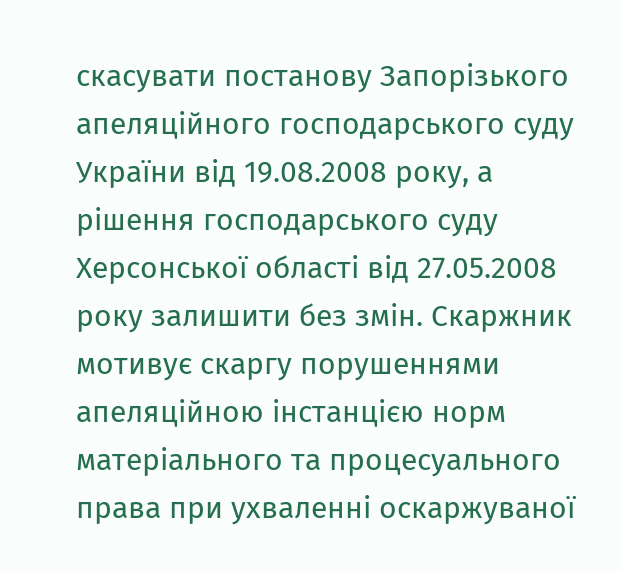скасувати постанову Запорізького апеляційного господарського суду України від 19.08.2008 року, а рішення господарського суду Херсонської області від 27.05.2008 року залишити без змін. Скаржник мотивує скаргу порушеннями апеляційною інстанцією норм матеріального та процесуального права при ухваленні оскаржуваної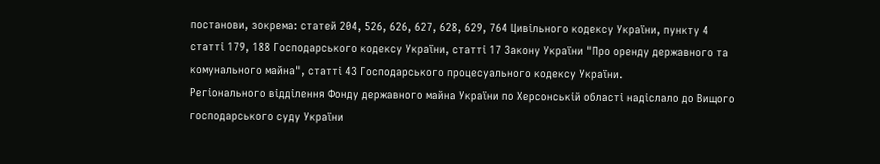постанови, зокрема: статей 204, 526, 626, 627, 628, 629, 764 Цивільного кодексу України, пункту 4 статті 179, 188 Господарського кодексу України, статті 17 Закону України "Про оренду державного та комунального майна", статті 43 Господарського процесуального кодексу України.
Регіонального відділення Фонду державного майна України по Херсонській області надіслало до Вищого господарського суду України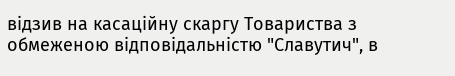відзив на касаційну скаргу Товариства з обмеженою відповідальністю "Славутич", в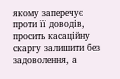якому заперечує проти її доводів, просить касаційну скаргу залишити без задоволення, а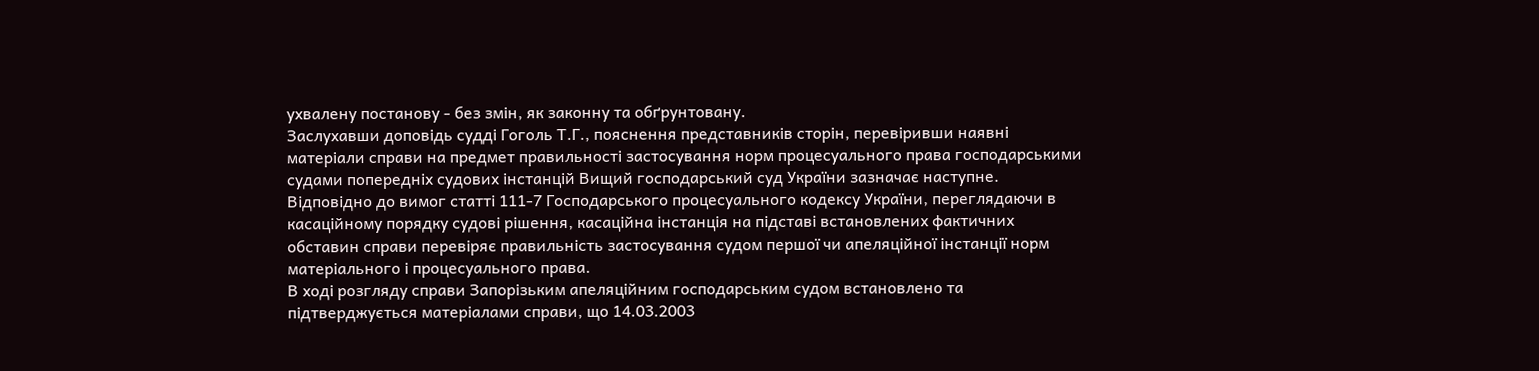ухвалену постанову - без змін, як законну та обґрунтовану.
Заслухавши доповідь судді Гоголь Т.Г., пояснення представників сторін, перевіривши наявні матеріали справи на предмет правильності застосування норм процесуального права господарськими судами попередніх судових інстанцій Вищий господарський суд України зазначає наступне.
Відповідно до вимог статті 111-7 Господарського процесуального кодексу України, переглядаючи в касаційному порядку судові рішення, касаційна інстанція на підставі встановлених фактичних обставин справи перевіряє правильність застосування судом першої чи апеляційної інстанції норм матеріального і процесуального права.
В ході розгляду справи Запорізьким апеляційним господарським судом встановлено та підтверджується матеріалами справи, що 14.03.2003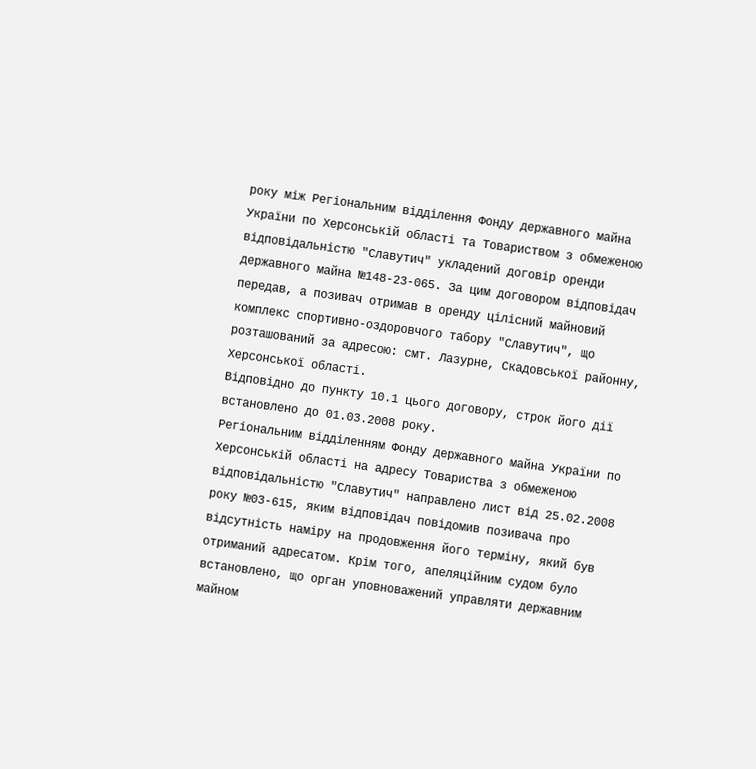року між Регіональним відділення Фонду державного майна України по Херсонській області та Товариством з обмеженою відповідальністю "Славутич" укладений договір оренди державного майна №148-23-065. За цим договором відповідач передав, а позивач отримав в оренду цілісний майновий комплекс спортивно-оздоровчого табору "Славутич", що розташований за адресою: смт. Лазурне, Скадовської районну, Херсонської області.
Відповідно до пункту 10.1 цього договору, строк його дії встановлено до 01.03.2008 року.
Регіональним відділенням Фонду державного майна України по Херсонській області на адресу Товариства з обмеженою відповідальністю "Славутич" направлено лист від 25.02.2008 року №03-615, яким відповідач повідомив позивача про відсутність наміру на продовження його терміну, який був отриманий адресатом. Крім того, апеляційним судом було встановлено, що орган уповноважений управляти державним майном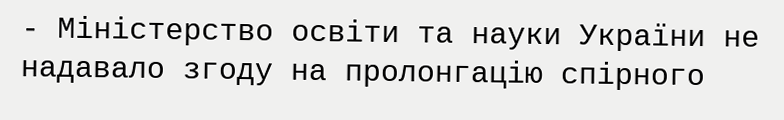- Міністерство освіти та науки України не надавало згоду на пролонгацію спірного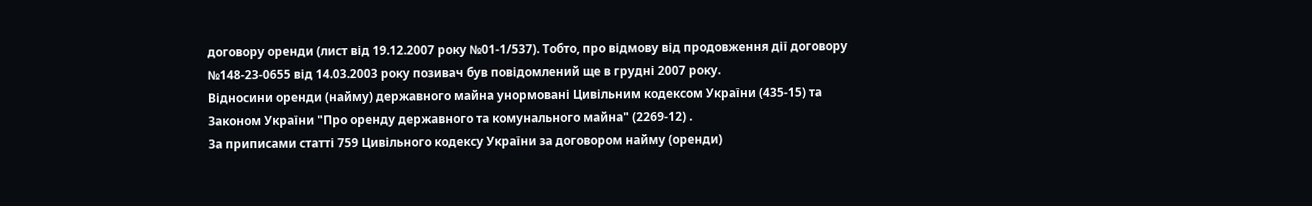договору оренди (лист від 19.12.2007 року №01-1/537). Тобто, про відмову від продовження дії договору №148-23-0655 від 14.03.2003 року позивач був повідомлений ще в грудні 2007 року.
Відносини оренди (найму) державного майна унормовані Цивільним кодексом України (435-15) та Законом України "Про оренду державного та комунального майна" (2269-12) .
За приписами статті 759 Цивільного кодексу України за договором найму (оренди)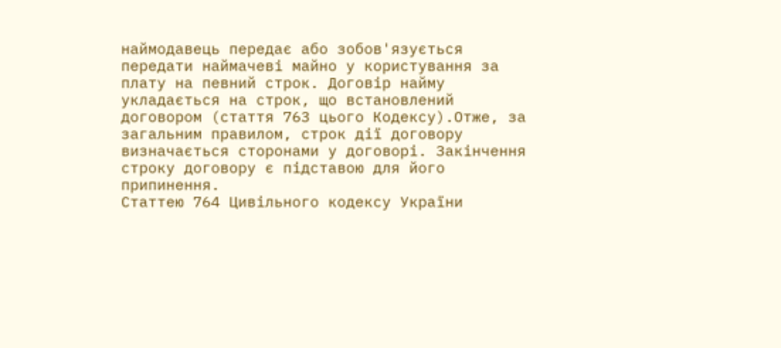наймодавець передає або зобов'язується передати наймачеві майно у користування за плату на певний строк. Договір найму укладається на строк, що встановлений договором (стаття 763 цього Кодексу).Отже, за загальним правилом, строк дії договору визначається сторонами у договорі. Закінчення строку договору є підставою для його припинення.
Статтею 764 Цивільного кодексу України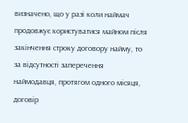визначено, що у разі коли наймач продовжує користуватися майном після закінчення строку договору найму, то за відсутності заперечення наймодавця, протягом одного місяця, договір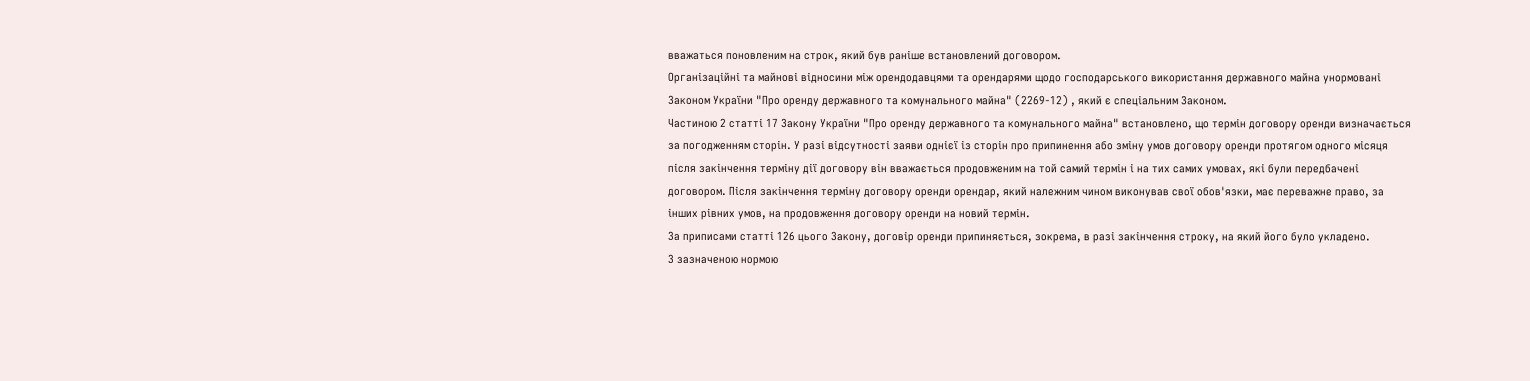вважаться поновленим на строк, який був раніше встановлений договором.
Організаційні та майнові відносини між орендодавцями та орендарями щодо господарського використання державного майна унормовані Законом України "Про оренду державного та комунального майна" (2269-12) , який є спеціальним Законом.
Частиною 2 статті 17 Закону України "Про оренду державного та комунального майна" встановлено, що термін договору оренди визначається за погодженням сторін. У разі відсутності заяви однієї із сторін про припинення або зміну умов договору оренди протягом одного місяця після закінчення терміну дії договору він вважається продовженим на той самий термін і на тих самих умовах, які були передбачені договором. Після закінчення терміну договору оренди орендар, який належним чином виконував свої обов'язки, має переважне право, за інших рівних умов, на продовження договору оренди на новий термін.
За приписами статті 126 цього Закону, договір оренди припиняється, зокрема, в разі закінчення строку, на який його було укладено.
З зазначеною нормою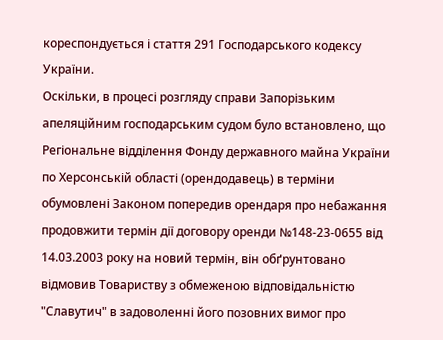кореспондується і стаття 291 Господарського кодексу України.
Оскільки, в процесі розгляду справи Запорізьким апеляційним господарським судом було встановлено, що Регіональне відділення Фонду державного майна України по Херсонській області (орендодавець) в терміни обумовлені Законом попередив орендаря про небажання продовжити термін дії договору оренди №148-23-0655 від 14.03.2003 року на новий термін, він обґрунтовано відмовив Товариству з обмеженою відповідальністю "Славутич" в задоволенні його позовних вимог про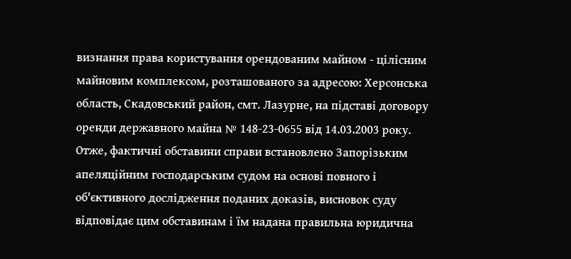визнання права користування орендованим майном - цілісним майновим комплексом, розташованого за адресою: Херсонська область, Скадовський район, смт. Лазурне, на підставі договору оренди державного майна № 148-23-0655 від 14.03.2003 року.
Отже, фактичні обставини справи встановлено Запорізьким апеляційним господарським судом на основі повного і об'єктивного дослідження поданих доказів, висновок суду відповідає цим обставинам і їм надана правильна юридична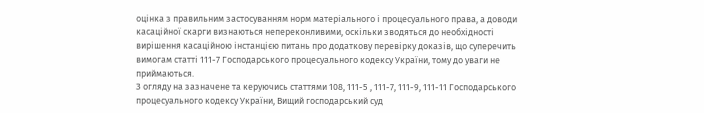оцінка з правильним застосуванням норм матеріального і процесуального права, а доводи касаційної скарги визнаються непереконливими, оскільки зводяться до необхідності вирішення касаційною інстанцією питань про додаткову перевірку доказів, що суперечить вимогам статті 111-7 Господарського процесуального кодексу України, тому до уваги не приймаються.
З огляду на зазначене та керуючись статтями 108, 111-5 , 111-7, 111-9, 111-11 Господарського процесуального кодексу України, Вищий господарський суд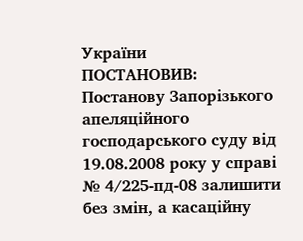України
ПОСТАНОВИВ:
Постанову Запорізького апеляційного господарського суду від 19.08.2008 року у справі № 4/225-пд-08 залишити без змін, а касаційну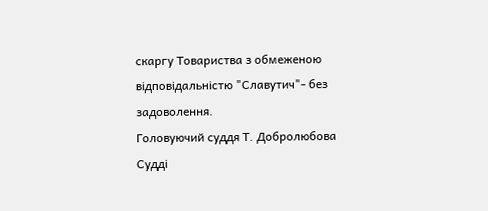скаргу Товариства з обмеженою відповідальністю "Славутич"- без задоволення.
Головуючий суддя Т. Добролюбова
Судді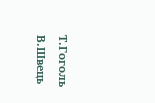Т.Гоголь
В.Швець